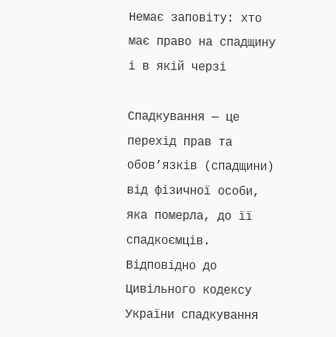Немає заповіту: хто має право на спадщину і в якій черзі

Спадкування — це перехід прав та обов’язків (спадщини) від фізичної особи, яка померла, до її спадкоємців. Відповідно до Цивільного кодексу України спадкування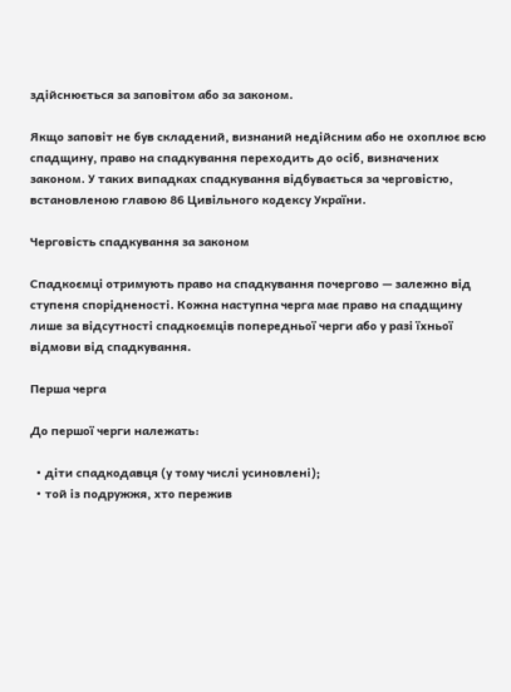здійснюється за заповітом або за законом.

Якщо заповіт не був складений, визнаний недійсним або не охоплює всю спадщину, право на спадкування переходить до осіб, визначених законом. У таких випадках спадкування відбувається за черговістю, встановленою главою 86 Цивільного кодексу України.

Черговість спадкування за законом

Спадкоємці отримують право на спадкування почергово — залежно від ступеня спорідненості. Кожна наступна черга має право на спадщину лише за відсутності спадкоємців попередньої черги або у разі їхньої відмови від спадкування.

Перша черга

До першої черги належать:

  • діти спадкодавця (у тому числі усиновлені);
  • той із подружжя, хто пережив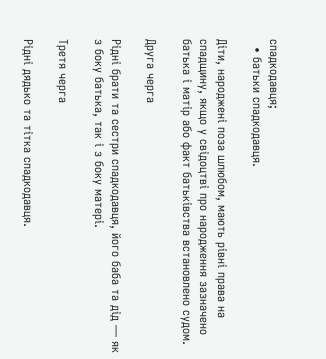спадкодавця;
  • батьки спадкодавця.

Діти, народжені поза шлюбом, мають рівні права на спадщину, якщо у свідоцтві про народження зазначено батька і матір або факт батьківства встановлено судом.

Друга черга

Рідні брати та сестри спадкодавця, його баба та дід — як з боку батька, так і з боку матері.

Третя черга

Рідні дядько та тітка спадкодавця.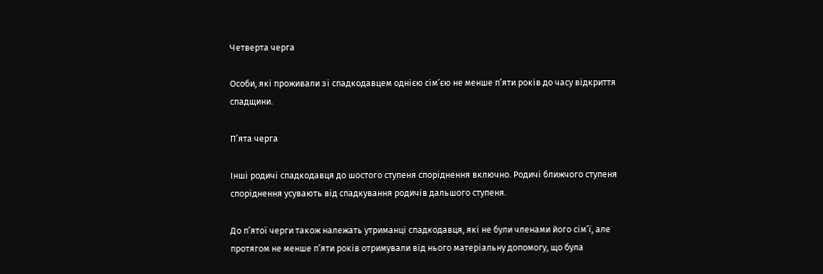Четверта черга

Особи, які проживали зі спадкодавцем однією сім’єю не менше п’яти років до часу відкриття спадщини.

П’ята черга

Інші родичі спадкодавця до шостого ступеня споріднення включно. Родичі ближчого ступеня споріднення усувають від спадкування родичів дальшого ступеня.

До п’ятої черги також належать утриманці спадкодавця, які не були членами його сім’ї, але протягом не менше п’яти років отримували від нього матеріальну допомогу, що була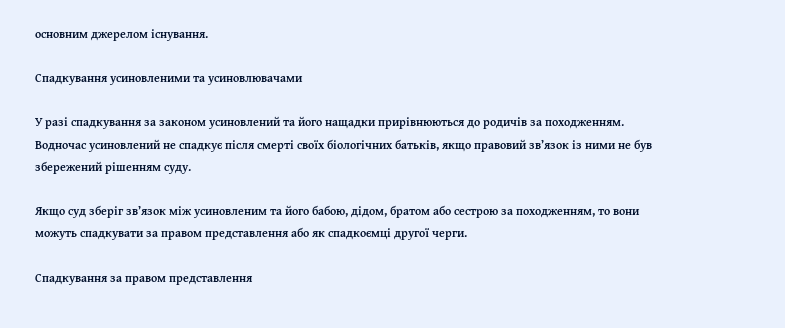основним джерелом існування.

Спадкування усиновленими та усиновлювачами

У разі спадкування за законом усиновлений та його нащадки прирівнюються до родичів за походженням. Водночас усиновлений не спадкує після смерті своїх біологічних батьків, якщо правовий зв’язок із ними не був збережений рішенням суду.

Якщо суд зберіг зв’язок між усиновленим та його бабою, дідом, братом або сестрою за походженням, то вони можуть спадкувати за правом представлення або як спадкоємці другої черги.

Спадкування за правом представлення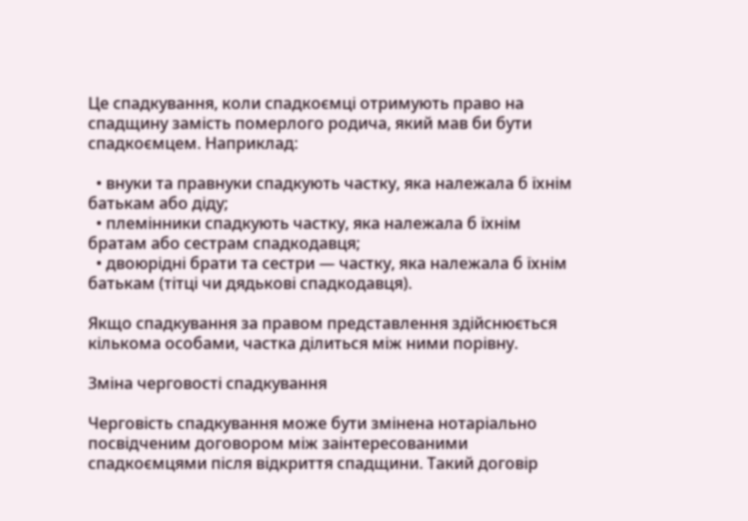Це спадкування, коли спадкоємці отримують право на спадщину замість померлого родича, який мав би бути спадкоємцем. Наприклад:

  • внуки та правнуки спадкують частку, яка належала б їхнім батькам або діду;
  • племінники спадкують частку, яка належала б їхнім братам або сестрам спадкодавця;
  • двоюрідні брати та сестри — частку, яка належала б їхнім батькам (тітці чи дядькові спадкодавця).

Якщо спадкування за правом представлення здійснюється кількома особами, частка ділиться між ними порівну.

Зміна черговості спадкування

Черговість спадкування може бути змінена нотаріально посвідченим договором між заінтересованими спадкоємцями після відкриття спадщини. Такий договір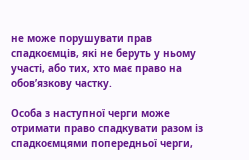не може порушувати прав спадкоємців, які не беруть у ньому участі, або тих, хто має право на обов’язкову частку.

Особа з наступної черги може отримати право спадкувати разом із спадкоємцями попередньої черги,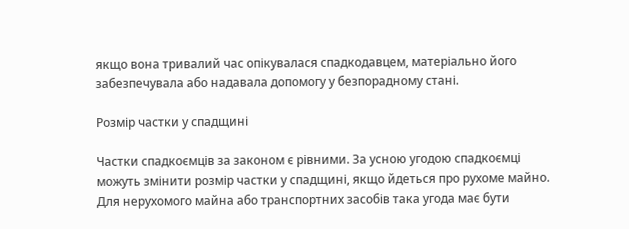якщо вона тривалий час опікувалася спадкодавцем, матеріально його забезпечувала або надавала допомогу у безпорадному стані.

Розмір частки у спадщині

Частки спадкоємців за законом є рівними. За усною угодою спадкоємці можуть змінити розмір частки у спадщині, якщо йдеться про рухоме майно. Для нерухомого майна або транспортних засобів така угода має бути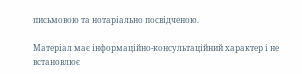письмовою та нотаріально посвідченою.

Матеріал має інформаційно-консультаційний характер і не встановлює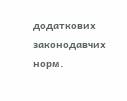додаткових законодавчих норм.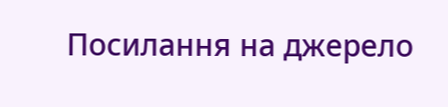Посилання на джерело